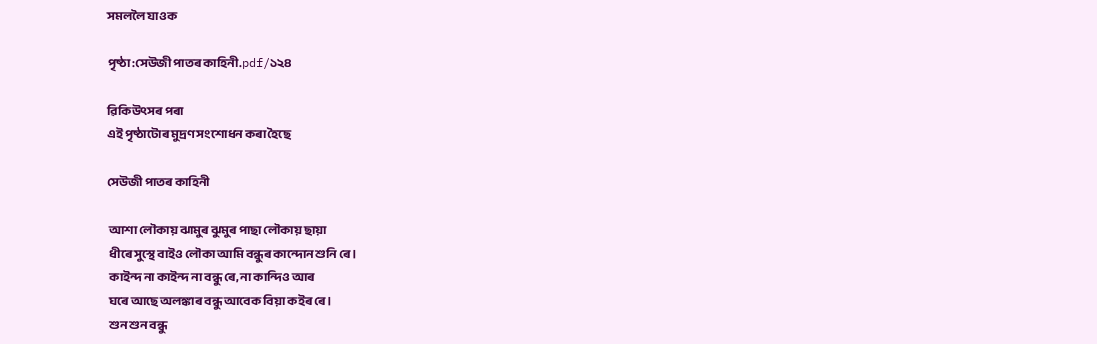সমললৈ যাওক

পৃষ্ঠা:সেউজী পাতৰ কাহিনী.pdf/১২৪

ৱিকিউৎসৰ পৰা
এই পৃষ্ঠাটোৰ মুদ্ৰণ সংশোধন কৰা হৈছে

সেউজী পাতৰ কাহিনী

 আশা লৌকায় ঝামুৰ ঝুমুৰ পাছা লৌকায় ছায়া
 ধীৰে সুস্থে বাইও লৌকা আমি বন্ধুৰ কান্দোন শুনি ৰে।
 কাইন্দ না কাইন্দ না বন্ধু ৰে, না কান্দিও আৰ
 ঘৰে আছে অলঙ্কাৰ বন্ধু আবেক বিয়া কইৰ ৰে।
 শুন শুন বন্ধু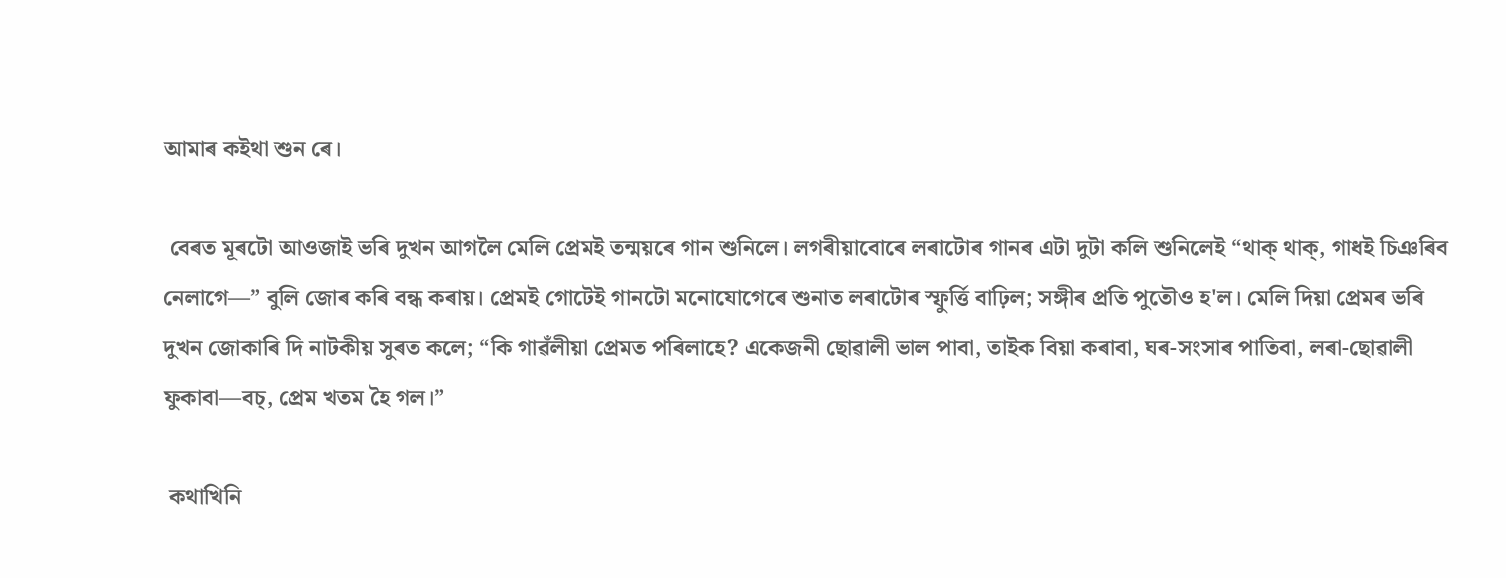আমাৰ কইথা শুন ৰে।

 বেৰত মূৰটো আওজাই ভৰি দুখন আগলৈ মেলি প্ৰেমই তন্ময়ৰে গান শুনিলে। লগৰীয়াবোৰে লৰাটোৰ গানৰ এটা দুটা কলি শুনিলেই “থাক্ থাক্, গাধই চিঞৰিব নেলাগে—” বুলি জোৰ কৰি বন্ধ কৰায়। প্ৰেমই গোটেই গানটো মনোযোগেৰে শুনাত লৰাটোৰ স্ফুৰ্ত্তি বাঢ়িল; সঙ্গীৰ প্ৰতি পুতৌও হ'ল। মেলি দিয়া প্ৰেমৰ ভৰি দুখন জোকাৰি দি নাটকীয় সুৰত কলে; “কি গাৱঁলীয়া প্ৰেমত পৰিলাহে? একেজনী ছোৱালী ভাল পাবা, তাইক বিয়া কৰাবা, ঘৰ-সংসাৰ পাতিবা, লৰা-ছোৱালী ফুকাবা—বচ্, প্ৰেম খতম হৈ গল।”

 কথাখিনি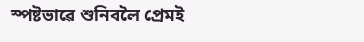স্পষ্টভাৱে শুনিবলৈ প্ৰেমই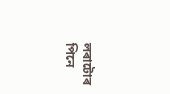লৰাটোৰ পিনে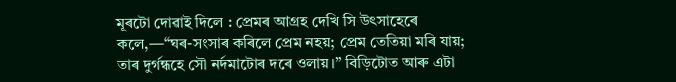মূৰটো দোৱাই দিলে : প্ৰেমৰ আগ্ৰহ দেখি সি উৎসাহেৰে কলে,—“ঘৰ-সংসাৰ কৰিলে প্ৰেম নহয়; প্ৰেম তেতিয়া মৰি যায়; তাৰ দুৰ্গন্ধহে সৌ নৰ্দমাটোৰ দৰে ওলায়।” বিড়িটোত আৰু এটা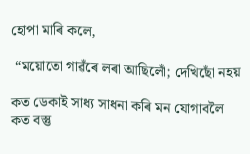হোপা মাৰি কলে,

 “ময়োতো গাৱঁৰে লৰা আছিলোঁ; দেখিছোঁ নহয়

কত ডেকাই সাধ্য সাধনা কৰি মন যোগাবলৈ কত বস্তু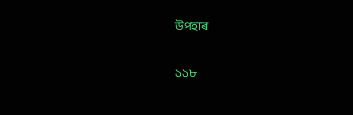উপহাৰ

১১৮